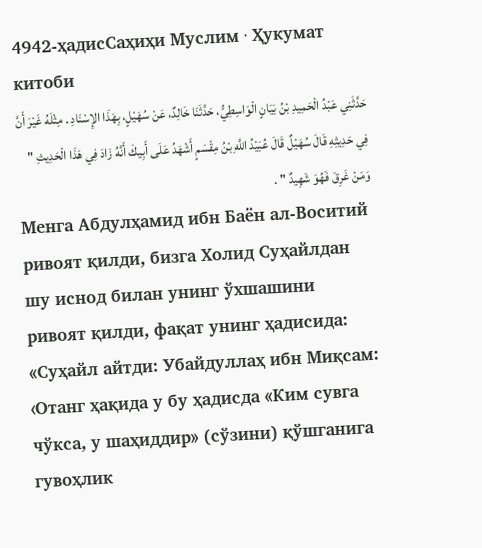4942-ҳадисСаҳиҳи Муслим · Ҳукумат китоби
حَدَّثَنِي عَبْدُ الْحَمِيدِ بْنُ بَيَانٍ الْوَاسِطِيُّ، حَدَّثَنَا خَالِدٌ، عَنْ سُهَيْلٍ، بِهَذَا الإِسْنَادِ . مِثْلَهُ غَيْرَ أَنَّ فِي حَدِيثِهِ قَالَ سُهَيْلٌ قَالَ عُبَيْدُ اللَّهِ بْنُ مِقْسَمٍ أَشْهَدُ عَلَى أَبِيكَ أَنَّهُ زَادَ فِي هَذَا الْحَدِيثِ " وَمَنْ غَرِقَ فَهُوَ شَهِيدٌ " .
Менга Абдулҳамид ибн Баён ал-Воситий ривоят қилди, бизга Холид Суҳайлдан шу иснод билан унинг ўхшашини ривоят қилди, фақат унинг ҳадисида: «Суҳайл айтди: Убайдуллаҳ ибн Миқсам: ‹Отанг ҳақида у бу ҳадисда «Ким сувга чўкса, у шаҳиддир» (сўзини) қўшганига гувоҳлик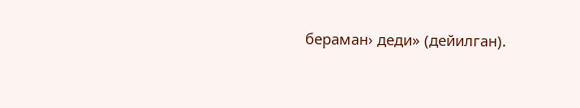бераман› деди» (дейилган).